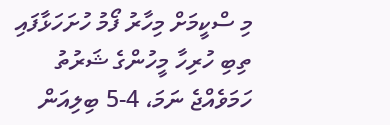މި ސްކީމަށް މިހާރު ފޯމު ހުށަހަޅާފައި ތިބި ހުރިހާ މީހުންގެ ޝަރުތު ހަމަވެއްޖެ ނަމަ، 4-5 ބިލިއަން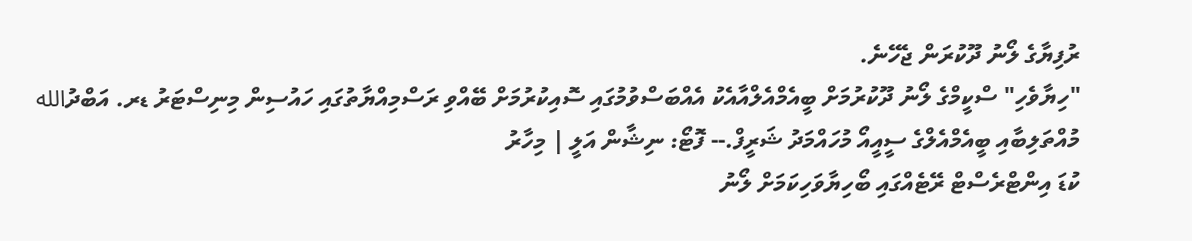ރުފިޔާގެ ލޯނު ދޫކުރަން ޖެހޭނެ.
"ހިޔާވެހި" ސްކީމްގެ ލޯނު ދޫކުރުމަށް ބީއެމްއެލްއާއެކު އެއްބަސްވުމުގައި ސޮއިކުރުމަށް ބޭއްވި ރަސްމިއްޔާތުގައި ހައުސިން މިނިސްޓަރު ޑރ. އަބްދުالله މުއްތަލިބާއި ބީއެމްއެލްގެ ސީއީއޯ މުހައްމަދު ޝަރީފް.-- ފޮޓޯ: ނިޝާން އަލީ | މިހާރު
ކުޑަ އިންޓްރެސްޓް ރޭޓެއްގައި ބޯހިޔާވަހިކަމަށް ލޯނު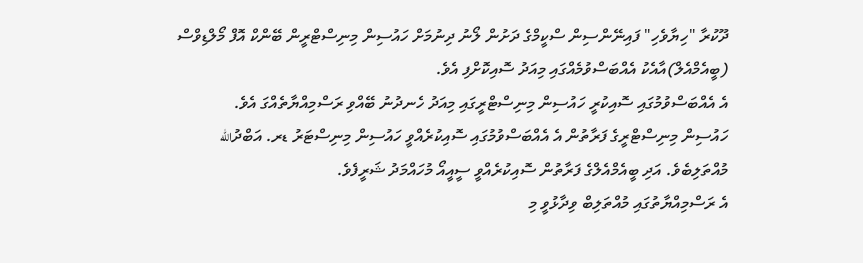ދޫކުރާ "ހިޔާވެހި" ފައިނޭންސިން ސްކީމްގެ ދަށުން ލޯނު ދިނުމަށް ހައުސިން މިނިސްޓްރީން ބޭންކް އޮފް މޯލްޑިވްސް (ބީއެމްއެލް)އާއެކު އެއްބަސްވުމެއްގައި މިއަދު ސޮއިކޮށްފި އެވެ.
އެ އެއްބަސްވުމުގައި ސޮއިކުރީ ހައުސިން މިނިސްޓްރީގައި މިއަދު ހެނދުނު ބޭއްވި ރަސްމިއްޔާތެއްގަ އެވެ.
ހައުސިން މިނިސްޓްރީގެ ފަރާތުން އެ އެއްބަސްވުމުގައި ސޮއިކުރެއްވީ ހައުސިން މިނިސްޓަރު ޑރ. އަބްދުالله މުއްތަލިބެވެ. އަދި ބީއެމްއެލްގެ ފަރާތުން ސޮއިކުރެއްވީ ސީއީއޯ މުހައްމަދު ޝަރީފެވެ.
އެ ރަސްމިއްޔާތުގައި މުއްތަލިބް ވިދާޅުވީ މި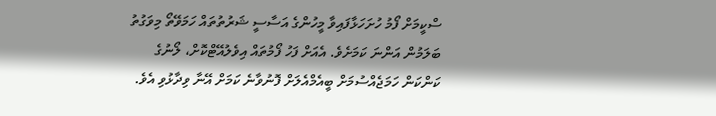ސްކީމަށް ފޯމު ހުށަހަޅާފައިވާ މީހުންގެ އަސާސީ ޝަރުތުތައް ހަމަވޭތޯ މިވަގުތު ބަލަމުން އަންނަ ކަމަށެވެ. އެއަށް ފަހު ފޯމުތައް އިވެލުއޭޓްކޮށް، ލޯނުގެ ކަންކަން ހަމަޖެއްސުމަށް ބީއެމްއެލަށް ފޮނުވާނެ ކަމަށް އޭނާ ވިދާޅުވި އެވެ.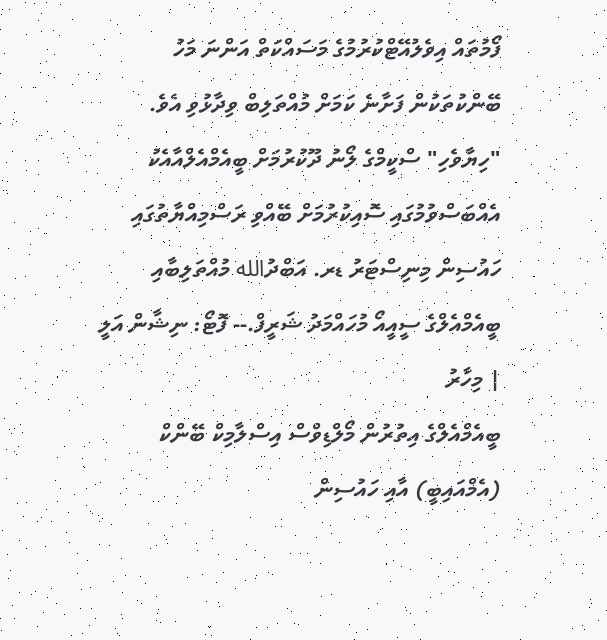ފޯމުތައް އިވެލުއޭޓްކުރުމުގެ މަސައްކަތް އަންނަ މަހު ބޭންކުތަކުން ފަށާނެ ކަމަށް މުއްތަލިބް ވިދާޅުވި އެވެ.
"ހިޔާވެހި" ސްކީމްގެ ލޯނު ދޫކުރުމަށް ބީއެމްއެލްއާއެކު އެއްބަސްވުމުގައި ސޮއިކުރުމަށް ބޭއްވި ރަސްމިއްޔާތުގައި ހައުސިން މިނިސްޓަރު ޑރ. އަބްދުالله މުއްތަލިބާއި ބީއެމްއެލްގެ ސީއީއޯ މުހައްމަދު ޝަރީފް.-- ފޮޓޯ: ނިޝާން އަލީ | މިހާރު
ބީއެމްއެލްގެ އިތުރުން މޯލްޑިވްސް އިސްލާމިކް ބޭންކް (އެމްއައިބީ) އާއި ހައުސިން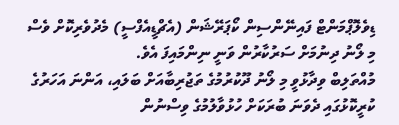ޑިވެލޮޕްމަންޓް ފައިނޭންސިން ކޯޕަރޭޝަން (އެޗްޑީއެފްސީ) މެދުވެރިކޮށް ވެސް މި ލޯނު ދިނުމަށް ސަރުކާރުން ވަނީ ނިންމައިފަ އެވެ.
މުއްތަލިބް ވިދާޅުވީ މި ލޯނު ދޫކުރުމުގެ ތަޖުރިބާއަށް ބަލައި، އަންނަ އަހަރުގެ ކުރީކޮޅުގައި ދެވަނަ ބުރަކަށް ހުޅުވާލުމުގެ ވިސްނުން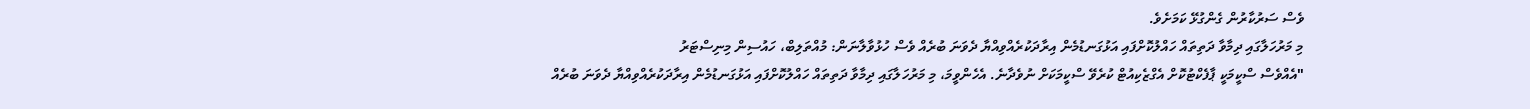ވެސް ސަރުކާރުން ގެންގުޅޭ ކަމަށެވެ.
މި މަރުހަލާގައި ދިމާވާ ދަތިތައް ހައްލުކޮށްފައި އަޅުގަނޑުމެން އިރާދަކުރެއްވިއްޔާ ދެވަނަ ބުރެއް ވެސް ހުޅުވާލާނަން: މުއްތަލިބް، ހައުސިން މިނިސްޓަރު
"އެއްވެސް ސްކީމަކީ ޕާފެކްޓުކޮށް އެގްޒެކިއުޓް ކުރެވޭ ސްކީމަކަށް ނުވެދާނެ. އެހެންވީމަ، މި މަރުހަލާގައި ދިމާވާ ދަތިތައް ހައްލުކޮށްފައި އަޅުގަނޑުމެން އިރާދަކުރެއްވިއްޔާ ދެވަނަ ބުރެއް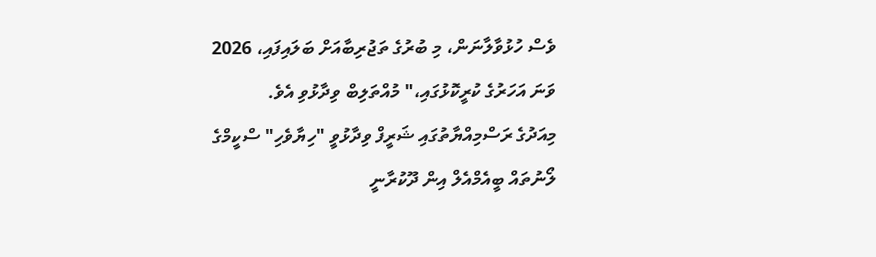ވެސް ހުޅުވާލާނަން، މި ބުރުގެ ތަޖުރިބާއަށް ބަލައިފައި، 2026 ވަނަ އަހަރުގެ ކުރީކޮޅުގައި،" މުއްތަލިބް ވިދާޅުވި އެވެ.
މިއަދުގެ ރަސްމިއްޔާތުގައި ޝަރީފް ވިދާޅުވީ "ހިޔާވެހި" ސްކީމްގެ ލޯނުތައް ބީއެމްއެލް އިން ދޫކުރާނީ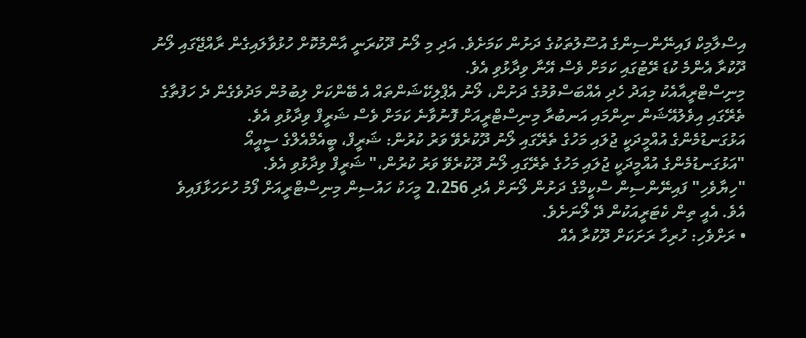އިސްލާމިކް ފައިނޭންސިންގެ އުސޫލުތަކުގެ ދަށުން ކަމަށެވެ. އަދި މި ލޯނު ދޫކުރަނީ އާންމުކޮށް ހުޅުވާލައިގެން ރާއްޖޭގައި ލޯނު ދޫކުރާ އެންމެ ކުޑަ ރޭޓުގައި ކަމަށް ވެސް އޭނާ ވިދާޅުވި އެވެ.
މިނިސްޓްރީއާއެކު މިއަދު ހެދި އެއްބަސްވުމުގެ ދަށުން، ލޯނު އެޕްލިކޭޝަންތައް އެ ބޭންކަށް ލިބުމުން މަދުވެގެން ދެ ހަފުތާގެ ތެރޭގައި އިވެލުއޭޝަން ނިންމައި އަނބުރާ މިނިސްޓްރީއަށް ފޮނުވާނެ ކަމަށް ވެސް ޝަރީފް ވިދާޅުވި އެވެ.
އަޅުގަނޑުމެންގެ އުއްމީދަކީ ޖުލައި މަހުގެ ތެރޭގައި ލޯނު ދޫކުރެވޭ ވަރު ކުރުން: ޝަރީފް، ބީއެމްއެލްގެ ސީއީއޯ
"އަޅުގަނޑުމެންގެ އުއްމީދަކީ ޖުލައި މަހުގެ ތެރޭގައި ލޯނު ދޫކުރެވޭ ވަރު ކުރުން،" ޝަރީފް ވިދާޅުވި އެވެ.
"ހިޔާވެހި" ފައިނޭންސިން ސްކީމްގެ ދަށުން ލޯނަށް އެދި 2،256 މީހަކު ހައުސިން މިނިސްޓްރީއަށް ފޯމު ހުށަހަޅާފައިވެ އެވެ. އެއީ ތިން ކެޓަރީއަކުން ދޭ ލޯނަށެވެ.
• ރަށްވެހި: ހުރިހާ ރަށަކަށް ދޫކުރާ އެއް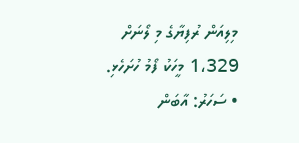މިލިއަން ރުފިޔާގެ މި ލޯނަށް 1،329 މީހަކު ފޯމު ހުށަހެޅި.
• ސަހަރު: އާބަން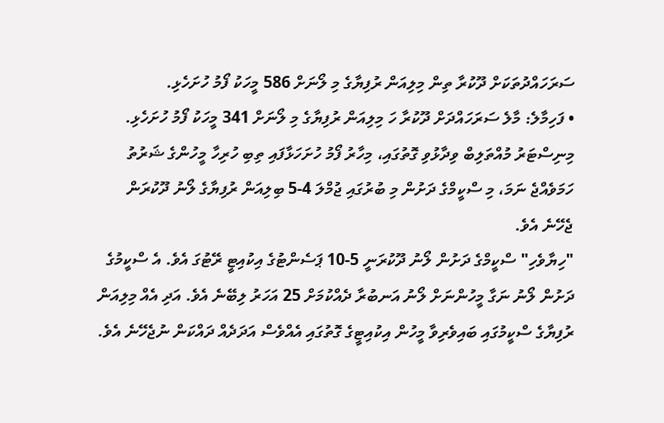ސަރަހައްދުތަކަށް ދޫކުރާ ތިން މިލިއަން ރުފިޔާގެ މި ލޯނަށް 586 މީހަކު ފޯމު ހުށަހެޅި.
• ފަހިމާލެ: މާލެ ސަރަހައްދަށް ދޫކުރާ ހަ މިލިއަން ރުފިޔާގެ މި ލޯނަށް 341 މީހަކު ފޯމު ހުށަހެޅި.
މިނިސްޓަރު މުއްތަލިބް ވިދާޅުވި ގޮތުގައި، މިހާރު ފޯމު ހުށަހަޅާފައި ތިބި ހުރިހާ މީހުންގެ ޝަރުތު ހަމަވެއްޖެ ނަމަ، މި ސްކީމްގެ ދަށުން މި ބުރުގައި ޖުމްލަ 4-5 ބިލިއަން ރުފިޔާގެ ލޯނު ދޫކުރަން ޖެހޭނެ އެވެ.
"ހިޔާވެހި" ސްކީމްގެ ދަށުން ލޯނު ދޫކުރަނީ 5-10 ޕަސެންޓުގެ އިކުއިޓީ ރޭޓުގަ އެވެ. އެ ސްކީމުގެ ދަށުން ލޯނު ނަގާ މީހުންނަށް ލޯނު އަނބުރާ ދެއްކުމަށް 25 އަހަރު ލިބޭނެ އެވެ. އަދި އެއް މިލިއަން ރުފިޔާގެ ސްކީމުގައި ބައިވެރިވާ މީހުން އިކުއިޓީގެ ގޮތުގައި އެއްވެސް އަދަދެއް ދައްކަން ނުޖެހޭނެ އެވެ.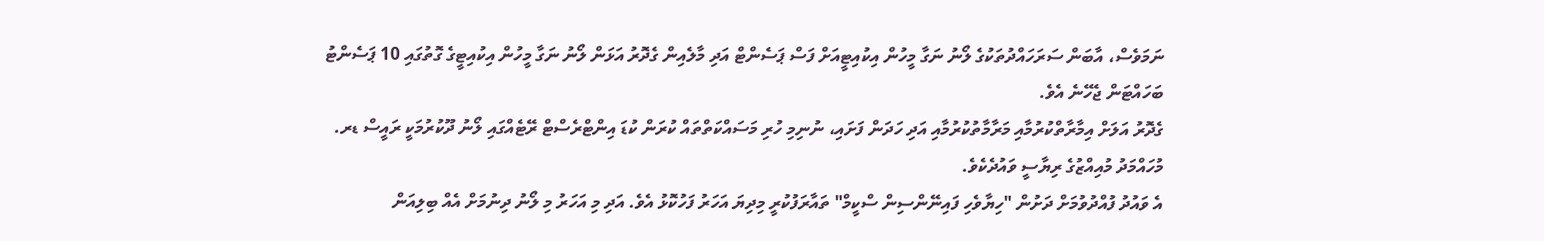ނަމަވެސް، އާބަން ސަރަހައްދުތަކުގެ ލޯނު ނަގާ މީހުން އިކުއިޓީއަށް ފަސް ޕަސެންޓް އަދި މާލެއިން ގެދޮރު އަޅަން ލޯނު ނަގާ މީހުން އިކުއިޓީގެ ގޮތުގައި 10 ޕަސެންޓު ބަހައްޓަން ޖެހޭނެ އެވެ.
ގެދޮރު އަލަށް އިމާރާތްކުރުމާއި މަރާމާތުކުރުމާއި އަދި ހަދަން ފަށައި، ނުނިމި ހުރި މަސައްކަތްތައް ކުރަން ކުޑަ އިންޓްރެސްޓް ރޭޓެއްގައި ލޯނު ދޫކުރުމަކީ ރައީސް ޑރ. މުހައްމަދު މުއިއްޒުގެ ރިޔާސީ ވައުދެކެވެ.
އެ ވައުދު ފުއްދުވުމަށް ދަށުން "ހިޔާވެހި ފައިނޭންސިން ސްކީމް" ތައާރަފުކުރީ މިދިޔަ އަހަރު ފަހުކޮޅު އެވެ. އަދި މި އަހަރު މި ލޯނު ދިނުމަށް އެއް ބިލިއަން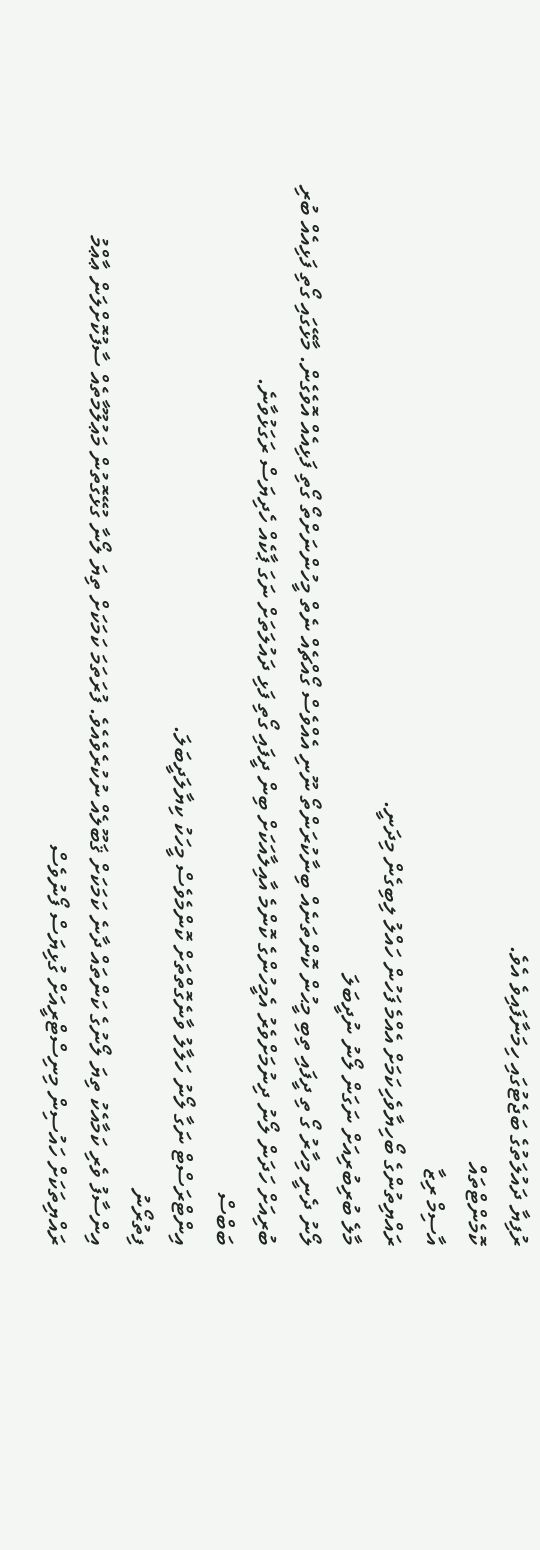ރުފިޔާ ދައުލަތުގެ ބަޖެޓުގައި ހިމަނާފައިވެ އެވެ.
ކޮމެންޓްތައް
އާސިމް ރިޒާ
ރައްޔިތުންގެ ބޯހިޔާވެހިކަމަށް އެއްމެ ފަހުން ހައްލު ލިބިގެން މިދަނީ.
މާލެ ބުރިބުރިއަށް ނަގަން ލޯނު ނުދީބަލަ
ލޯނު ދެނީ މިހާރު ގޯ ތި ދީފައި ތިބި މީޙުން ކޮންތަނެއް ބިނާކުރަންތޯ ނޫނި އެއްވެސް ގޯއްޗެއް ނެތް މީހުންނަށްތޯ ގޯތި ފަޅިއެއް އޮވެގެން. މާޅޭގައި ގޯތި ފަޅިއެއް ބުރި ބުރިއަށް ހަދަން ލޯނު ދިނުމަށްވެރު އެމީހުންގެ ކޮންމެ އާއިލާއަކަށް ބިން ދީފައި ގޯތި ފަޅި ދައުލަތަށް ނަގަ ޕާކެއް ހެދިޔަސް ރަގަޅުވާނެ.
ބަބްސް
އިންޓްރަސްޓް ނަގާ ލޯނު ހަލާލު ވާނެގޮތްތަށް ކޮންމެވެސް މީހަކު ކިޔާލަދީބަލަ.
ފިތުރޯނު
އިންސާފު ވެރި ކަމާއެކު ތިޔަ ލޯނުގެ ކަންތައް ދާނެ ކަމަކަށް ޤަބޫލެއް ނުކުރެވެއެވެ. ފުރަތަމަ ކަމަކަށް ތިޔަ ލޯނާ ގުޅޭގޮތުން މަޢުލޫމާތެއް ސާފުކޮށްލަން ޢާޢްމު ރައްޔިތަކަށް ހައުސިން މިނިސްޓްރީއަށް ގުޅިޔަސް ފޯނުވެސް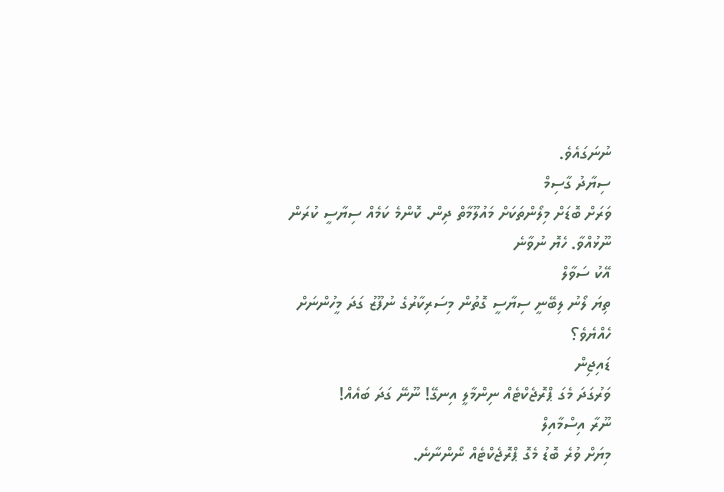ނުނަގައެވެ.
ސިޔާދު ގާސިމް
ވަރަށް ބޮޑަށް މިލޯންތަކަށް މައުލޫމާތް ދިން. ކޮންމެ ކަމެއް ސިޔާސީ ކުރަން ނޫޅުއްވާ. ހެޔޮ ނުވާނެ
އޭކު ސަވާލް
ތިޔަ ލޯނު ލިބޭނީ ސިޔާސީ ގޮތުން މިސަރިކާރުގެ ނުފޫޒު ގަދަ މީހުންނަށް ހެއްޔެވެ؟
ޑައިޖިން
ވަރުގަދަ މެގަ ޕްރޮޖެކްޓެއް ނިންމާލީ އިނގޭ! ނޫނޭ ގަދަ ބައެއް!
ނޫރާ އިސްމާއިލް
މިޔަށް ވުރެ ބޮޑު މެގޮ ޕްރޮޖެކްޓެއް ނޯންނާނެ.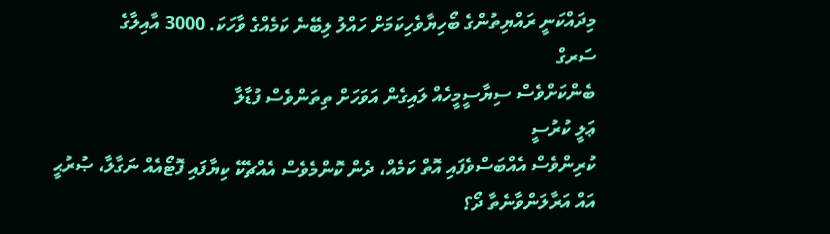މިދައްކަނީ ރައްޔިތުންގެ ބޯހިޔާވެހިކަމަށް ހައްލު ލިބޭނެ ކަމެއްގެ ވާހަކަ. 3000 އާއިލާގެ
ސަރގް
ބެންކަށްވެސް ސިޔާސީމީހެއް ލައިގެން އަވަހަށް ތިތަންވެސް ފުޑާލާ
ޢަލީ ކުރުސީ
ކުރިންވެސް އެއްބަސްވެފައި އޮތް ކަމެއް، ދެން ކޮންމެވެސް އެއްޗެކޭ ކިޔާފައި ފޮޓޯއެއް ނަގާލާ، ޞުރުޙީ އައް އަރާލަންވާނެތާ ދޯ؟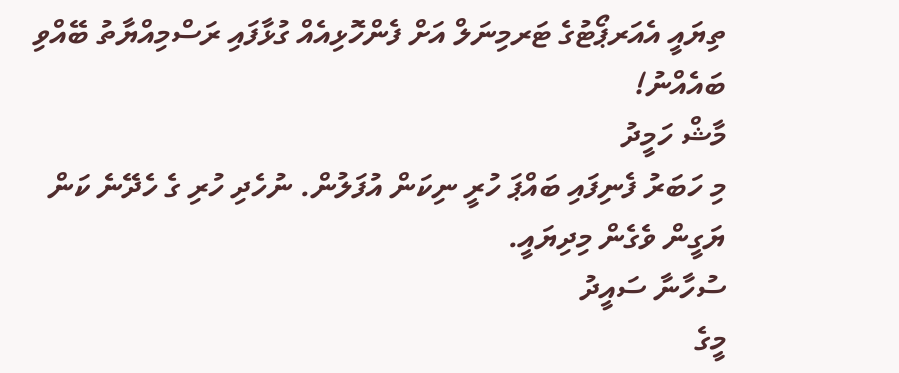ތިޔައީ އެއަރޕޯޓުގެ ޓަރމިނަލް އަށް ފެންހޮޅިއެއް ގުޅާފައި ރަސްމިއްޔާތު ބޭއްވި ބައެއްނު!
މާޝް ހަމީދު
މި ހަބަރު ފެނިފައި ބައްޕަ ހުރީ ނިކަން އުފަލުން. ނުހެދި ހުރި ގެ ހެދޭނެ ކަން ޔަގީން ވެގެން މިދިޔައީ.
ސުހާނާ ސައީދު
މީގެ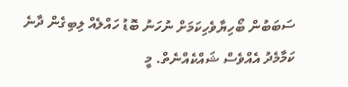ސަބަބުން ބޯހިޔާވެހިކަމަށް ނުހަނު ބޮޑު ހައްލެއް ލިބިގެން ދާނެ ކަމާމެދު އެއްވެސް ޝައްކެއްނެތް. މީ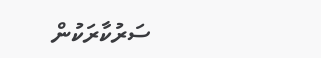ސަރުކާރަކުން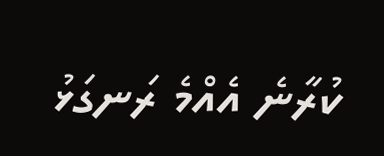ކުރާނެ އެއްމެ ރަނގަޅު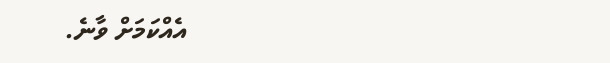އެއްކަމަށް ވާނެ.